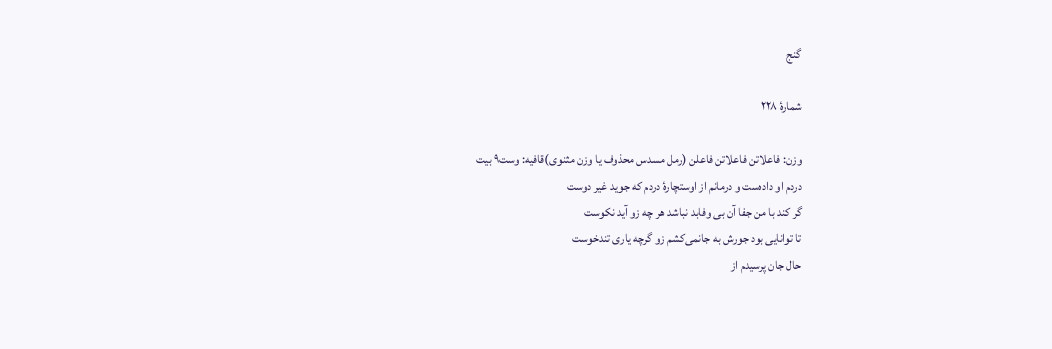گنج

شمارهٔ ۲۲۸

وزن: فاعلاتن فاعلاتن فاعلن (رمل مسدس محذوف یا وزن مثنوی)قافیه: وست۹ بیت
دردم او داده‌ست و درمانم از اوستچارهٔ دردم که جوید غیر دوست
گر کند با من جفا آن بی وفابد نباشد هر چه زو آید نکوست
تا توانایی بود جورش به جانمی‌کشم زو گرچه یاری تندخوست
حال جان پرسیدم از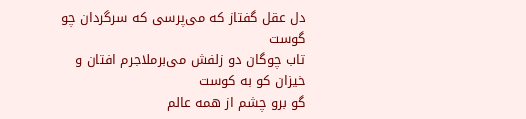دل عقل گفتاز که می‌پرسی که سرگردان چو گوست
تاب چوگان دو زلفش می‌برملاجرم افتان و خیزان کو به کوست
گو برو چشم از همه عالم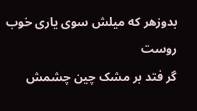بدوزهر که میلش سوی یاری خوب روست
گر فتد بر مشک چین چشمش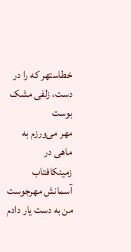خطاستهر که را در دست، زلفی مشک بوست
مهر می‌ورزم به ماهی در زمینکافتاب آسمانش مهرجوست
من به دست یار دادم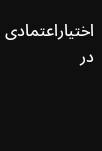اختیاراعتمادی در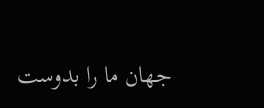جهان ما را بدوست